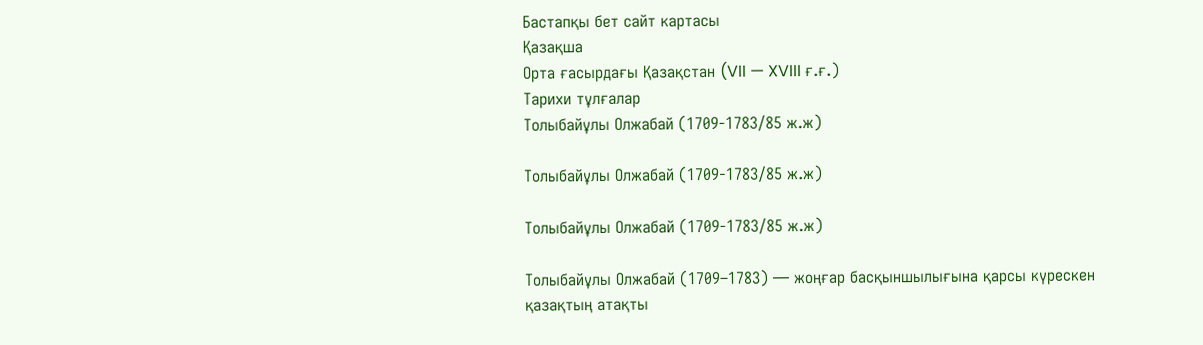Бастапқы бет сайт картасы
Қазақша
Орта ғасырдағы Қазақстан (VII — XVIII ғ.ғ.)
Тарихи тұлғалар
Толыбайұлы Олжабай (1709-1783/85 ж.ж)

Толыбайұлы Олжабай (1709-1783/85 ж.ж)

Толыбайұлы Олжабай (1709-1783/85 ж.ж)

Толыбайұлы Олжабай (1709–1783) — жоңғар басқыншылығына қарсы күрескен қазақтың атақты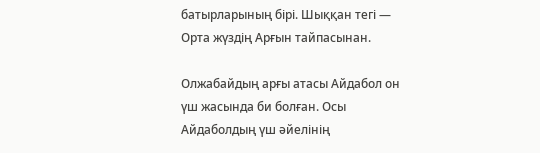батырларының бірі. Шыққан тегі — Орта жүздің Арғын тайпасынан.

Олжабайдың арғы атасы Айдабол он үш жасында би болған. Осы Айдаболдың үш әйелінің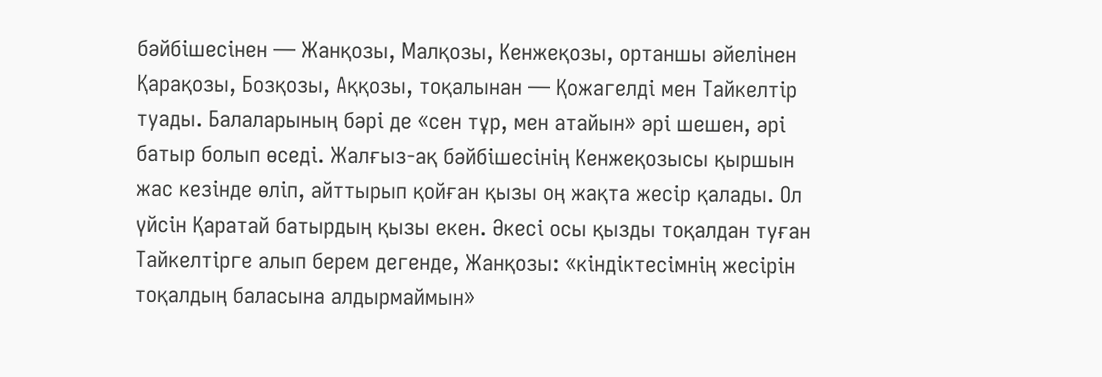бәйбішесінен — Жанқозы, Малқозы, Кенжеқозы, ортаншы әйелінен Қарақозы, Бозқозы, Аққозы, тоқалынан — Қожагелді мен Тайкелтір туады. Балаларының бәрі де «сен тұр, мен атайын» әрі шешен, әрі батыр болып өседі. Жалғыз-ақ бәйбішесінің Кенжеқозысы қыршын жас кезінде өліп, айттырып қойған қызы оң жақта жесір қалады. Ол үйсін Қаратай батырдың қызы екен. Әкесі осы қызды тоқалдан туған Тайкелтірге алып берем дегенде, Жанқозы: «кіндіктесімнің жесірін тоқалдың баласына алдырмаймын»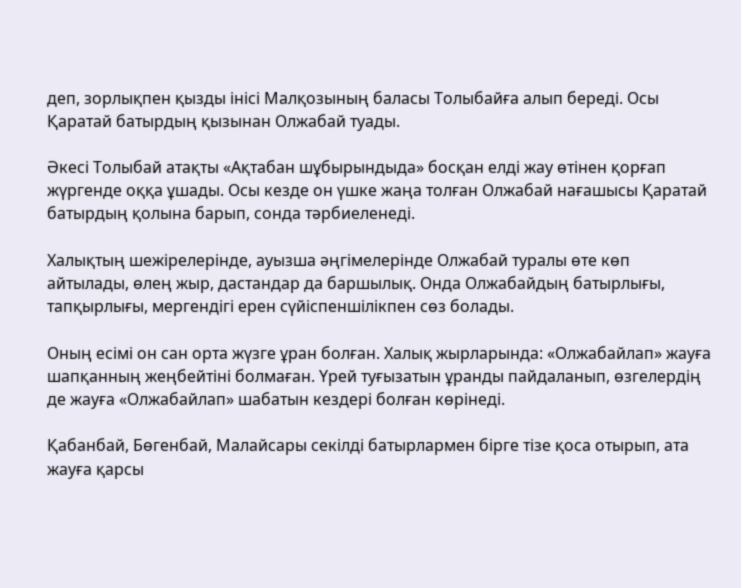деп, зорлықпен қызды інісі Малқозының баласы Толыбайға алып береді. Осы Қаратай батырдың қызынан Олжабай туады.

Әкесі Толыбай атақты «Ақтабан шұбырындыда» босқан елді жау өтінен қорғап жүргенде оққа ұшады. Осы кезде он үшке жаңа толған Олжабай нағашысы Қаратай батырдың қолына барып, сонда тәрбиеленеді.

Халықтың шежірелерінде, ауызша әңгімелерінде Олжабай туралы өте көп айтылады, өлең жыр, дастандар да баршылық. Онда Олжабайдың батырлығы, тапқырлығы, мергендігі ерен сүйіспеншілікпен сөз болады.

Оның есімі он сан орта жүзге ұран болған. Халық жырларында: «Олжабайлап» жауға шапқанның жеңбейтіні болмаған. Үрей туғызатын ұранды пайдаланып, өзгелердің де жауға «Олжабайлап» шабатын кездері болған көрінеді.

Қабанбай, Бөгенбай, Малайсары секілді батырлармен бірге тізе қоса отырып, ата жауға қарсы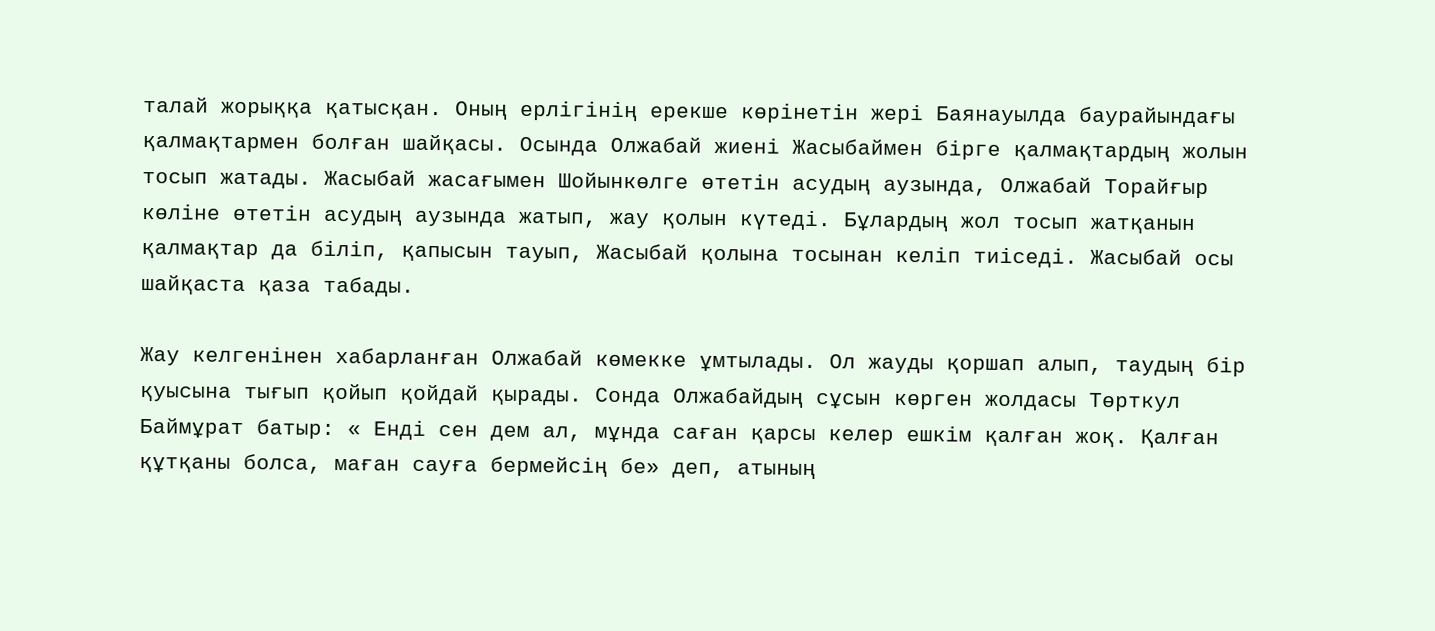талай жорыққа қатысқан. Оның ерлігінің ерекше көрінетін жері Баянауылда баурайындағы қалмақтармен болған шайқасы. Осында Олжабай жиені Жасыбаймен бірге қалмақтардың жолын тосып жатады. Жасыбай жасағымен Шойынкөлге өтетін асудың аузында, Олжабай Торайғыр көліне өтетін асудың аузында жатып, жау қолын күтеді. Бұлардың жол тосып жатқанын қалмақтар да біліп, қапысын тауып, Жасыбай қолына тосынан келіп тиіседі. Жасыбай осы шайқаста қаза табады.

Жау келгенінен хабарланған Олжабай көмекке ұмтылады. Ол жауды қоршап алып, таудың бір қуысына тығып қойып қойдай қырады. Сонда Олжабайдың сұсын көрген жолдасы Төрткул Баймұрат батыр: « Енді сен дем ал, мұнда саған қарсы келер ешкім қалған жоқ. Қалған құтқаны болса, маған сауға бермейсің бе» деп, атының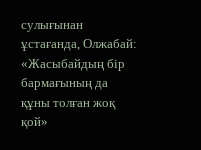сулығынан ұстағанда, Олжабай: «Жасыбайдың бір бармағының да құны толған жоқ қой»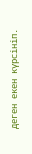деген екен күрсініп.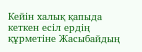Кейін халық қапыда кеткен есіл ердің құрметіне Жасыбайдың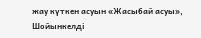жау күткен асуын «Жасыбай асуы», Шойынкелді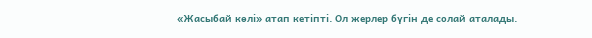«Жасыбай көлі» атап кетіпті. Ол жерлер бүгін де солай аталады.